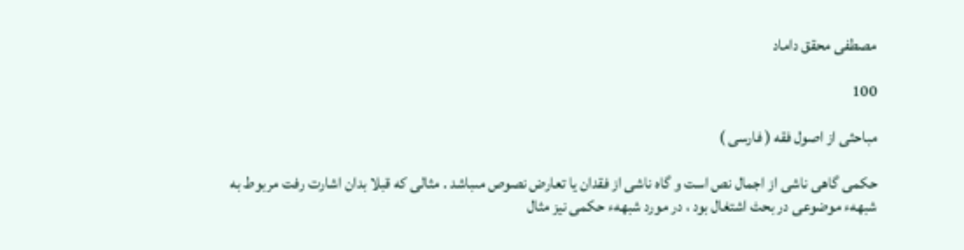مصطفى محقق داماد

100

مباحثى از اصول فقه ( فارسى )

حكمى گاهى ناشى از اجمال نص است و گاه ناشى از فقدان يا تعارض نصوص مىباشد . مثالى كه قبلا بدان اشارت رفت مربوط به شبههء موضوعى در بحث اشتغال بود ، در مورد شبههء حكمى نيز مثال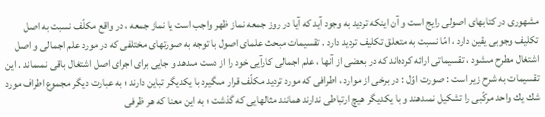مشهورى در كتابهاى اصولى رايج است و آن اينكه ترديد به وجود آيد كه آيا در روز جمعه نماز ظهر واجب است يا نماز جمعه ، در واقع مكلّف نسبت به اصل تكليف وجوبى يقين دارد ، امّا نسبت به متعلق تكليف ترديد دارد . تقسيمات مبحث علماى اصول با توجه به صورتهاى مختلفى كه در مورد علم اجمالى و اصل اشتغال مطرح مىشود ، تقسيماتى ارائه كرده‌اند كه در بعضى از آنها ، علم اجمالى كارآيى خود را از دست مىدهد و جايى براى اجراى اصل اشتغال باقى نمىماند . اين تقسيمات به شرح زير است : صورت اوّل : در برخى از موارد ، اطرافى كه مورد ترديد مكلّف قرار مىگيرد با يكديگر تباين دارند ؛ به عبارت ديگر مجموع اطراف مورد شك يك واحد مركّبى را تشكيل نمىدهند و با يكديگر هيچ ارتباطى ندارند همانند مثالهايى كه گذشت ؛ به اين معنا كه هر ظرفى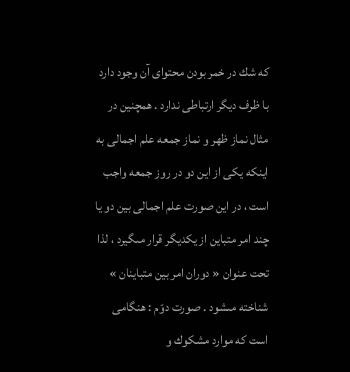كه شك در خمر بودن محتواى آن وجود دارد با ظرف ديگر ارتباطى ندارد . همچنين در مثال نماز ظهر و نماز جمعه علم اجمالى به اينكه يكى از اين دو در روز جمعه واجب است ، در اين صورت علم اجمالى بين دو يا چند امر متباين از يكديگر قرار مىگيرد ، لذا تحت عنوان « دوران امر بين متباينان » شناخته مىشود . صورت دوّم : هنگامى است كه موارد مشكوك و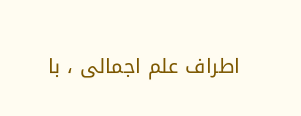اطراف علم اجمالى ، با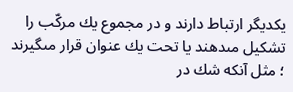يكديگر ارتباط دارند و در مجموع يك مركّب را تشكيل مىدهند يا تحت يك عنوان قرار مىگيرند ؛ مثل آنكه شك در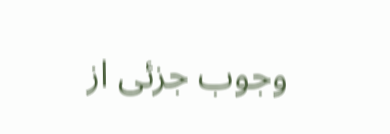وجوب جزئى از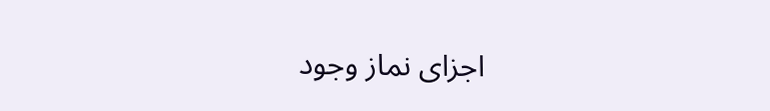اجزاى نماز وجود